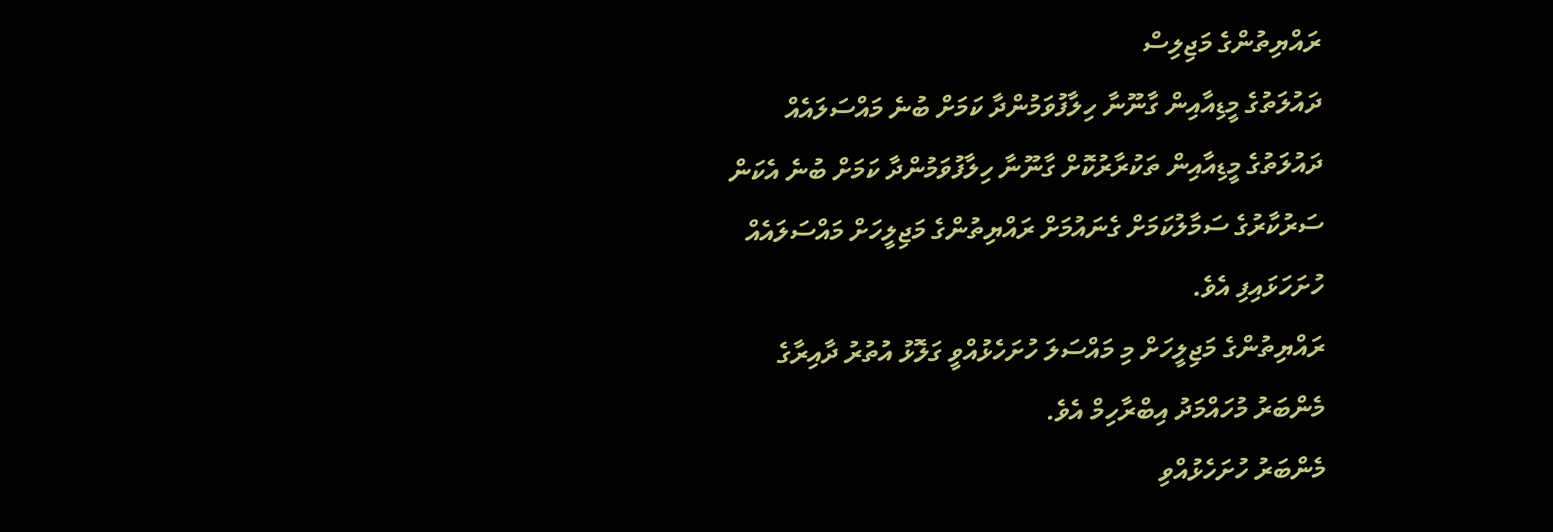ރައްޔިތުންގެ މަޖިލިސް
ދައުލަތުގެ މީޑިއާއިން ގާނޫނާ ހިލާފުވަމުންދާ ކަމަށް ބުނެ މައްސަލައެއް
ދައުލަތުގެ މީޑިއާއިން ތަކުރާރުކޮށް ގާނޫނާ ހިލާފުވަމުންދާ ކަމަށް ބުނެ އެކަން ސަރުކާރުގެ ސަމާލުކަމަށް ގެނައުމަށް ރައްޔިތުންގެ މަޖިލީހަށް މައްސަލައެއް ހުށަހަޅައިފި އެވެ.
ރައްޔިތުންގެ މަޖިލީހަށް މި މައްސަލަ ހުށަހެޅުއްވީ ގަލޮޅު އުތުރު ދާއިރާގެ މެންބަރު މުހައްމަދު އިބްރާހިމް އެވެ.
މެންބަރު ހުށަހެޅުއްވި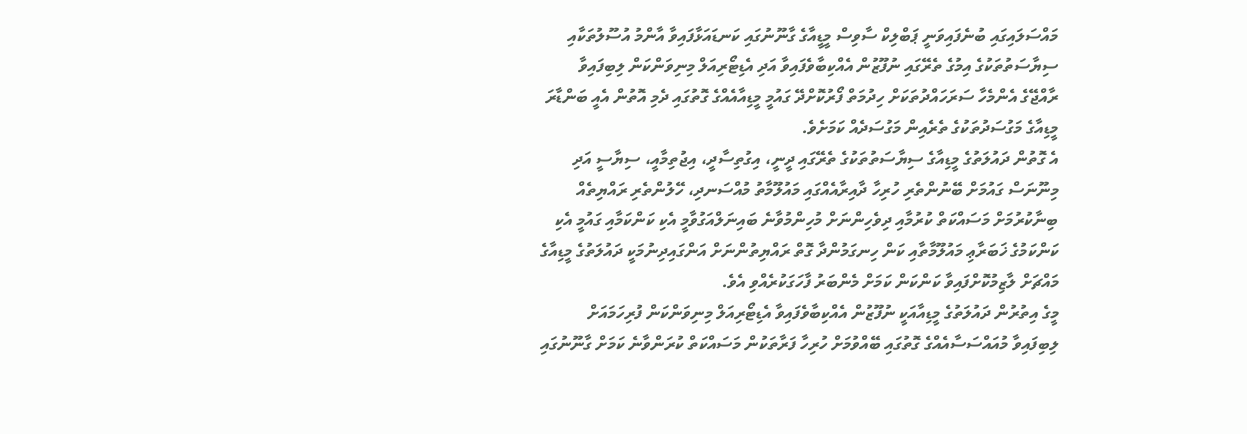މައްސަލައިގައި ބުނެފައިވަނީ ޕަބްލިކް ސާވިސް މީޑީއާގެ ގާނޫނުގައި ކަނޑައަޅާފައިވާ އާންމު އުސޫލުތަކާއި ސިޔާސަތުތަކުގެ އިމުގެ ތެރޭގައި ނުފޫޒުން އެއްކިބާވެފައިވާ އަދި އެޑިޓޯރިއަލް މިނިވަންކަން ލިބިފައިވާ ރާއްޖޭގެ އެންމެހާ ސަރަހައްދުތަކަށް ހިދުމަތް ފޯރުކޮށްދޭ ގައުމީ މީޑިއާއެއްގެ ގޮތުގައި ދެމި އޮތުން އެއީ ބަންޑާރަ މީޑިއާގެ މަގުސަދުތަކުގެ ތެރެއިން މަގުސަދެއް ކަމަށެވެ.
އެ ގޮތުން ދައުލަތުގެ މީޑިއާގެ ސިޔާސަތުތަކުގެ ތެރޭގައި ދީނީ، އިގުތިސާދީ، އިޖުތިމާއީ، ސިޔާސީ އަދި މިނޫނަސް ގައުމަށް ބޭނުންތެރި ހުރިހާ ދާއިރާއެއްގައި މައުލޫމާތު މުއްސަނދި، ހޭލުންތެރި ރައްޔިތެއް ބިނާކުރުމަށް މަސައްކަތް ކުރުމާއި ދިވެހިންނަށް މުހިންމުވާނެ ބައިނަލްއަގުވާމީ އެކި ކަންކަމާއި ގައުމީ އެކި ކަންކަމުގެ ޚަބަރާޢި މައުލޫމާތާއި ކަން ހިނގަމުންދާ ގޮތް ރައްޔިތުންނަށް އަންގައިދިނުމަކީ ދައުލަތުގެ މީޑިއާގެ މައްޗަށް ލާޒިމުކޮށްފައިވާ ކަންކަން ކަމަށް މެންބަރު ފާހަގަކުރެއްވި އެވެ.
މީގެ އިތުރުން ދައުލަތުގެ މީޑިއާއަކީ ނުފޫޒުން އެއްކިބާވެފައިވާ އެޑިޓޯރިއަލް މިނިވަންކަން ފުރިހަމައަށް ލިބިފައިވާ މުއައްސަސާއެއްގެ ގޮތުގައި ބޭއްވުމަށް ހުރިހާ ފަރާތަކުން މަސައްކަތް ކުރަންވާނެ ކަމަށް ގާނޫނުގައި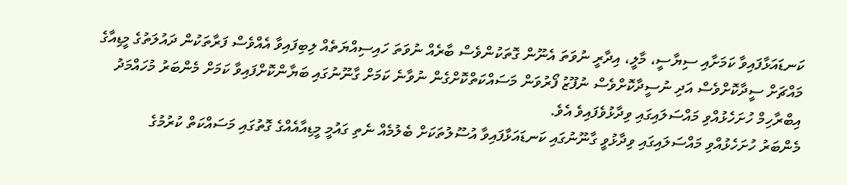ކަނޑައަޅާފައިވާ ކަމަށާއި ސިޔާސީ، މާލީ، އިދާރީ ނުވަތަ އެނޫން ގޮތަކުންވެސް ބާރެއް ނުވަތަ ހައިސިއްޔަތެއް ލިބިފައިވާ އެއްވެސް ފަރާތަކުން ދައުލަތުގެ މީޑިއާގެ މައްޗަށް ސީދާކޮށްވެސް އަދި ނުސީދާކޮށްވެސް ނުފޫޒު ފޯރުވަން މަސައްކަތްކޮށްގެން ނުވާނެ ކަމަށް ގާނޫނުގައި ބަޔާންކޮށްފައިވާ ކަމަށް މެންބަރު މުހައްމަދު އިބްރާހިމް ހުށަހެޅުއްވި މައްސަލައިގައި ވިދާޅުވެފައިވެ އެވެ.
މެންބަރު ހުށަހެޅުއްވި މައްސަލައިގައި ވިދާޅުވީ ގާނޫނުގައި ކަނޑައަޅާފައިވާ އުސޫލުތަކަށް ބެލުމެއް ނެތި ގައުމީ މީޑިއާއެއްގެ ގޮތުގައި މަސައްކަތް ކުރުމުގެ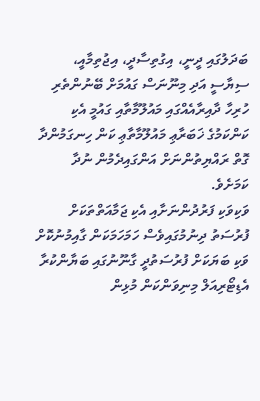ބަދަލުގައި ދީނީ، އިގުތިސާދީ، އިޖުތިމާއީ، ސިޔާސީ އަދި މިނޫނަސް ގައުމަށް ބޭނުންތެރި ހުރިހާ ދާއިރާއެއްގައި މައުލޫމާތާއި ގައުމީ އެކި ކަންކަމުގެ ޚަބަރާޢި މައުލޫމާތާޢި ކަން ހިނގަމުންދާ ގޮތް ރައްޔިތުންނަށް އަންގައިދެމުން ނުދާ ކަމަށެވެ.
ވަކިވަކި ފަރުދުންނަށާއި އެކި ޖަމާއަތްތަކަށް ފުރުސަތު ދިނުމުގައިވެސް ހަމަހަމަކަން ގާއިމުނުކޮށް ވަކި ބަޔަކަށް ފުރުސަތުދީ ގާނޫނުގައި ބަޔާންކުރާ އެޑިޓޯރިއަލް މިނިވަންކަން މުޅިން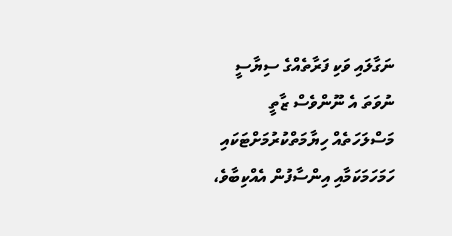ނަގާލައި ވަކި ފަރާތެއްގެ ސިޔާސީ ނުވަތަ އެ ނޫންވެސް ޒާތީ މަސްލަހަތެއް ހިޔާމަތްކުރުމަށްޓަކައި ހަމަހަމަކަމާއި އިންސާފުން އެއްކިބާވެ،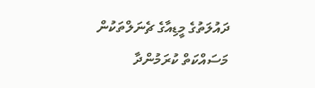ދައުލަތުގެ މީޑިއާގެ ޗެނަލްތަކުން މަސައްކަތް ކުރަމުންދާ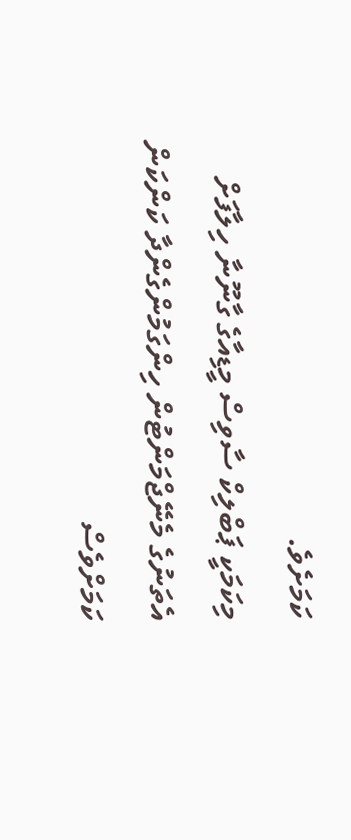ކަމަށެވެ.
މިކަމަކީ ޕަބްލިކް ސާވިސް މީޑިއާގެ ގާނޫނާ ހިލާފަށް އެތަނުގެ މެނޭޖްމަންޓުން ހިންގަމުންގެންދާ ކަންކަން ކަމަށްވެސް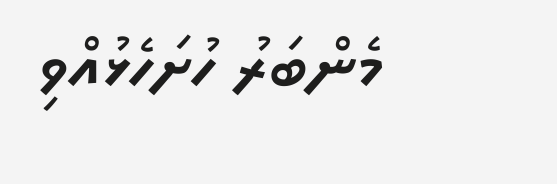މެންބަރު ހުށަހެޅުއްވި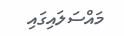މައްސަލައިގައި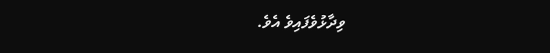ވިދާޅުވެފައިވެ އެވެ.